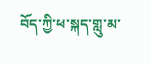བོད་ཀྱི་ཕ་སྐད་གླུ་མ་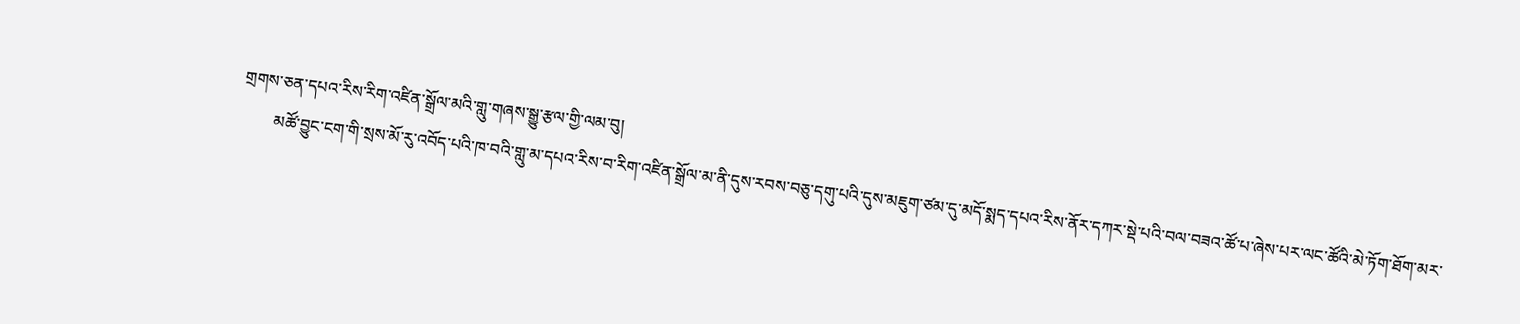གྲགས་ཅན་དཔའ་རིས་རིག་འཛིན་སྒྲོལ་མའི་གླུ་གཞས་སྒྱུ་རྩལ་གྱི་ལམ་བུ།
        མཚོ་བྱུང་ངག་གི་སྲས་མོ་རུ་འབོད་པའི་ཁ་བའི་གླུ་མ་དཔའ་རིས་བ་རིག་འཛིན་སྒྲོལ་མ་ནི་དུས་རབས་བཅུ་དགུ་པའི་དུས་མཇུག་ཙམ་དུ་མདོ་སྨད་དཔའ་རིས་ནོར་དཀར་སྡེ་པའི་བལ་བཟའ་ཚོ་པ་ཞེས་པར་ལང་ཚོའི་མེ་ཏོག་ཐོག་མར་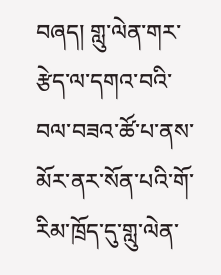བཞད། གླུ་ལེན་གར་རྩེད་ལ་དགའ་བའི་བལ་བཟའ་ཚོ་པ་ནས་མོར་ནར་སོན་པའི་གོ་རིམ་ཁྲོད་དུ་གླུ་ལེན་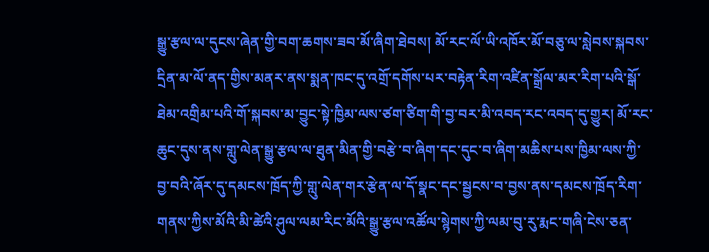སྒྱུ་རྩལ་ལ་དུངས་ཞེན་གྱི་བག་ཆགས་ཟབ་མོ་ཞིག་ཐེབས། མོ་རང་ལོ་ཡི་འཁོར་མོ་བཅུ་ལ་སླེབས་སྐབས་དྲིན་མ་ལོ་ནད་གྱིས་མནར་ནས་སྨན་ཁང་དུ་འགྲོ་དགོས་པར་བརྟེན་རིག་འཛིན་སྒྲོལ་མར་རིག་པའི་སྒོ་ཐེམ་འགྲིམ་པའི་གོ་སྐབས་མ་བྱུང་སྟེ་ཁྱིམ་ལས་ཙག་ཙིག་གི་བྱ་བར་མི་འབད་རང་འབད་དུ་གྱུར། མོ་རང་ཆུང་དུས་ནས་གླུ་ལེན་སྒྱུ་རྩལ་ལ་ཐུན་མིན་གྱི་བརྩེ་བ་ཞིག་དང་དུང་བ་ཞིག་མཆིས་པས་ཁྱིམ་ལས་ཀྱི་བྱ་བའི་ཞོར་དུ་དམངས་ཁྲོད་ཀྱི་གླུ་ལེན་གར་རྩེན་ལ་དོ་སྣང་དང་སྦྱངས་བ་བྱས་ནས་དམངས་ཁྲོད་རིག་གནས་ཀྱིས་མོའི་མི་ཚེའི་ཤུལ་ལམ་རིང་མོའི་སྒྱུ་རྩལ་འཚོལ་སྙེགས་ཀྱི་ལམ་བུ་རུ་རྨང་གཞི་ངེས་ཅན་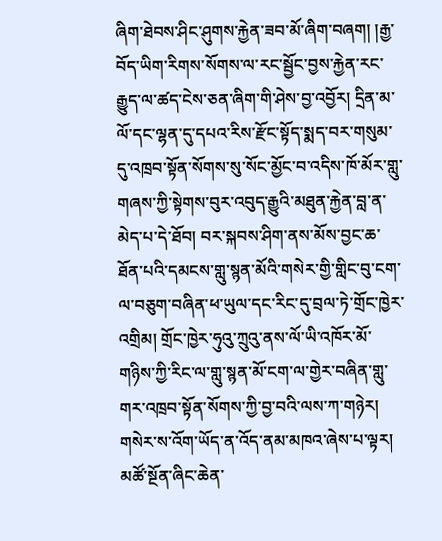ཞིག་ཐེབས་ཤིང་ཤུགས་རྐྱེན་ཟབ་མོ་ཞིག་བཞག། །རྒྱ་བོད་ཡིག་རིགས་སོགས་ལ་རང་སྦྱོང་བྱས་རྐྱེན་རང་རྒྱུད་ལ་ཚད་ངེས་ཅན་ཞིག་གི་ཤེས་བྱ་འབྱོར། དྲིན་མ་ལོ་དང་ལྷན་དུ་དཔའ་རིས་རྫོང་སྟོད་སྨད་བར་གསུམ་དུ་འཁྲབ་སྟོན་སོགས་སུ་སོང་མྱོང་བ་འདིས་ཁོ་མོར་གླུ་གཞས་ཀྱི་སྟེགས་བུར་འབུད་རྒྱུའི་མཐུན་རྐྱེན་བླ་ན་མེད་པ་དེ་ཐོབ། བར་སྐབས་ཤིག་ནས་མོས་བྱང་ཆ་ཐོན་པའི་དམངས་གླུ་སྙན་མོའི་གསེར་གྱི་གླིང་བུ་ངག་ལ་བཅུག་བཞིན་ཕ་ཡུལ་དང་རིང་དུ་བྲལ་ཏེ་གྲོང་ཁྱེར་འགྲིམ། གྲོང་ཁྱེར་ཧུའུ་ཀྲུའུ་ནས་ལོ་ཡི་འཁོར་མོ་གཉིས་ཀྱི་རིང་ལ་གླུ་སྙན་མོ་ངག་ལ་གྱེར་བཞིན་གླུ་གར་འཁྲབ་སྟོན་སོགས་ཀྱི་བྱ་བའི་ལས་ཀ་གཉེར། གསེར་ས་འོག་ཡོད་ན་འོད་ནམ་མཁའ་ཞེས་པ་ལྟར། མཚོ་སྔོན་ཞིང་ཆེན་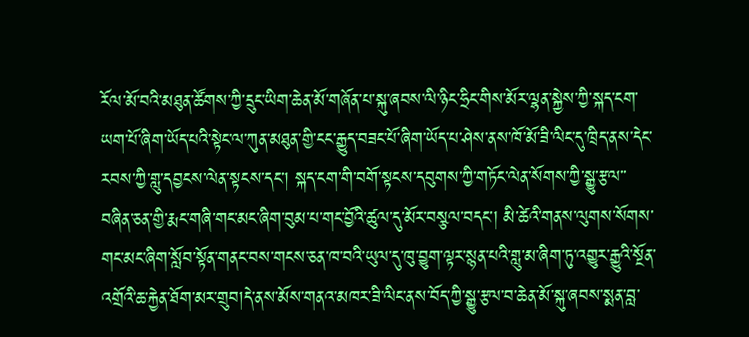རོལ་མོ་བའི་མཐུན་ཚོགས་ཀྱི་དྲུང་ཡིག་ཆེན་མོ་གཞོན་པ་སྐུ་ཞབས་ལི་ཉིང་ཧྲིང་གིས་མོར་ལྷན་སྐྱེས་ཀྱི་སྐད་ངག་ཡག་པོ་ཞིག་ཡོད་པའི་སྟེང་ལ་ཀུན་མཐུན་གྱི་ངང་རྒྱུད་བཟང་པོ་ཞིག་ཡོད་པ་ཤེས་ནས་ཁོ་མོ་ཟི་ལིང་དུ་ཁྲིད་ནས་དེང་རབས་ཀྱི་གླུ་དབྱངས་ལེན་སྟངས་དང་། སྐད་ངག་གི་བགོ་སྟངས་དབུགས་ཀྱི་གཏོང་ལེན་སོགས་ཀྱི་སྒྱུ་རྩལ་་བཞིན་ཅན་གྱི་རྨང་གཞི་གང་མང་ཞིག་བུམ་པ་གང་བྱོའི་ཚུལ་དུ་མོར་བསྩལ་བདང་། མི་ཚེའི་གནས་ལུགས་སོགས་གང་མང་ཞིག་སློབ་སྟོན་གནང་བས་གངས་ཅན་ཁ་བའི་ཡུལ་དུ་ཁུ་བྱུག་ལྟར་སྙན་པའི་གླུ་མ་ཞིག་ཏུ་འགྱུར་རྒྱུའི་སྔོན་འགྲོའི་ཆ་རྐྱེན་ཐོག་མར་གྲུབ།དེ་ནས་མོས་གནའ་མཁར་ཟི་ལིང་ནས་བོད་ཀྱི་སྒྱུ་རྩལ་བ་ཆེན་མོ་སྐུ་ཞབས་སྨན་བླ་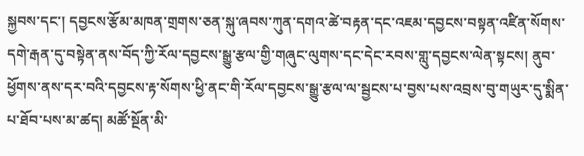སྐྱབས་དང་། དབྱངས་རྩོམ་མཁན་གྲགས་ཅན་སྐུ་ཞབས་ཀུན་དགའ་ཚེ་བརྟན་དང་འཇམ་དབྱངས་བསྟན་འཛིན་སོགས་དགེ་རྒན་དུ་བསྟེན་ནས་བོད་ཀྱི་རོལ་དབྱངས་སྒྱུ་རྩལ་གྱི་གཞུང་ལུགས་དང་དེང་རབས་གླུ་དབྱངས་ལེན་སྟངས། ནུབ་ཕྱོགས་ནས་དར་བའི་དབྱངས་རྟ་སོགས་ཕྱི་ནང་གི་རོལ་དབྱངས་སྒྱུ་རྩལ་ལ་སྦྱངས་པ་བྱས་པས་འབྲས་བུ་གཡུར་དུ་སྨིན་པ་ཐོབ་པས་མ་ཚད། མཚོ་སྔོན་མི་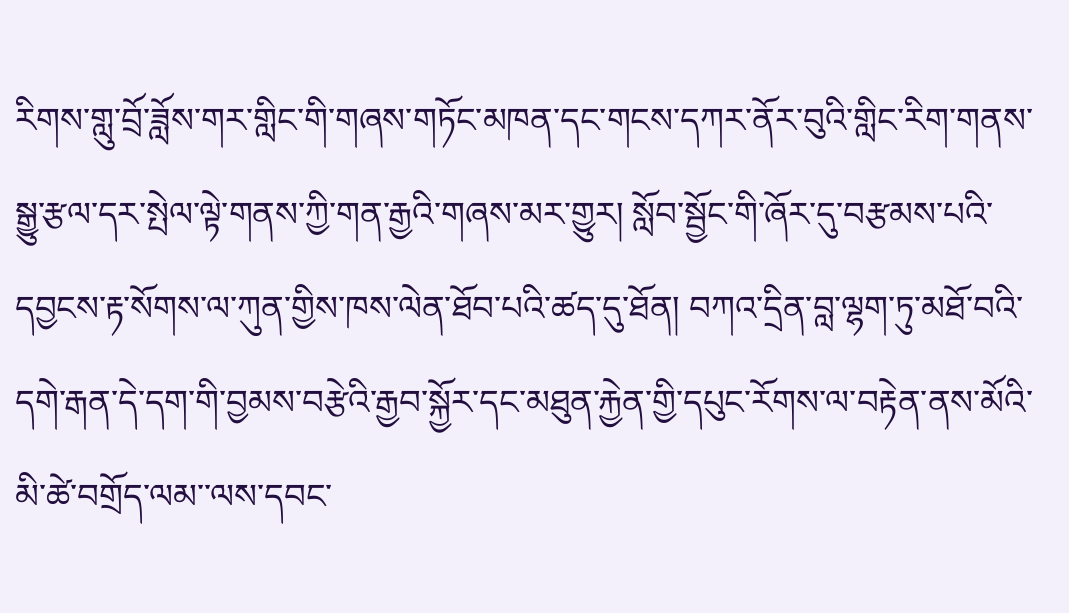རིགས་གླུ་བྲོ་ཟློས་གར་གླིང་གི་གཞས་གཏོང་མཁན་དང་གངས་དཀར་ནོར་བུའི་གླིང་རིག་གནས་སྒྱུ་རྩལ་དར་སྤེལ་ལྟེ་གནས་ཀྱི་གན་རྒྱའི་གཞས་མར་གྱུར། སློབ་སྦྱོང་གི་ཞོར་དུ་བརྩམས་པའི་དབྱངས་རྟ་སོགས་ལ་ཀུན་གྱིས་ཁས་ལེན་ཐོབ་པའི་ཚད་དུ་ཐོན། བཀའ་དྲིན་བླ་ལྷག་ཏུ་མཐོ་བའི་དགེ་རྒན་དེ་དག་གི་བྱམས་བརྩེའི་རྒྱབ་སྐྱོར་དང་མཐུན་རྐྱེན་གྱི་དཔུང་རོགས་ལ་བརྟེན་ནས་མོའི་མི་ཚེ་བགྲོད་ལམ་་ལས་དབང་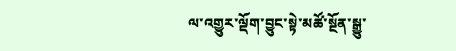ལ་འགྱུར་ལྡོག་བྱུང་སྟེ་མཚོ་སྔོན་སྒྱུ་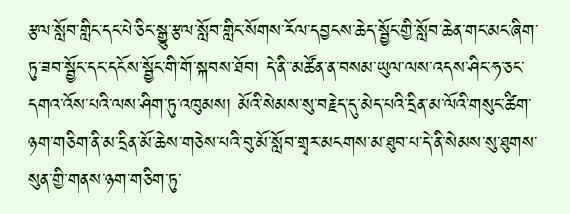རྩལ་སློབ་གླིང་དང་པེ་ཅིང་སྒྱུ་རྩལ་སློབ་གླིང་སོགས་རོལ་དབྱངས་ཆེད་སྦྱོང་གྱི་སློབ་ཆེན་གང་མང་ཞིག་ཏུ་ཟབ་སྦྱོང་དང་དངོས་སྦྱོང་གི་གོ་སྐབས་ཐོབ། དེ་ནི་་མཚོན་ན་བསམ་ཡུལ་ལས་འདས་ཤིང་ཧ་ཅང་དགའ་འོས་པའི་ལས་ཤིག་ཏུ་འཁུམས། མོའི་སེམས་སུ་བརྗེད་དུ་མེད་པའི་དྲིན་མ་ལོའི་གསུང་ཚིག་ཉག་གཅིག་ནི་མ་དྲིན་མོ་ཆེས་གཅེས་པའི་བུ་མོ་སློབ་གྲྭར་མངགས་མ་ཐུབ་པ་དེ་ནི་སེམས་སུ་ཐུགས་སུན་གྱི་གནས་ཉག་གཅིག་ཏུ་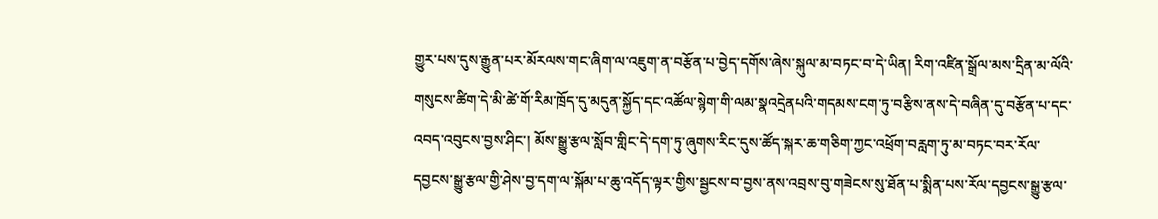གྱུར་པས་དུས་རྒྱུན་པར་མོརལས་གང་ཞིག་ལ་འཇུག་ན་བརྩོན་པ་བྱེད་དགོས་ཞེས་སྐུལ་མ་བཏང་བ་དེ་ཡིན། རིག་འཛིན་སྒྲོལ་མས་དྲིན་མ་ལོའི་གསུངས་ཚིག་དེ་མི་ཚེ་གོ་རིམ་ཁྲོད་དུ་མདུན་སྐྱོད་དང་འཚོལ་སྙེག་གི་ལམ་སྣའདྲེནཔའི་གདམས་ངག་ཏུ་བརྩིས་ནས་དེ་བཞིན་དུ་བརྩོན་པ་དང་འབད་འབུངས་བྱས་ཤིང་། མོས་སྒྱུ་རྩལ་སློབ་གླིང་དེ་དག་ཏུ་ཞུགས་རིང་དུས་ཚོད་སྐར་ཆ་གཅིག་ཀྱང་འཕྲོག་བརླག་ཏུ་མ་བཏང་བར་རོལ་དབྱངས་སྒྱུ་རྩལ་གྱི་ཤེས་བྱ་དག་ལ་སྐོམ་པ་ཆུ་འདོད་ལྟར་གྱིས་སྦྱངས་བ་བྱས་ནས་འབྲས་བུ་གཟེངས་སུ་ཐོན་པ་སྨིན་པས་རོལ་དབྱངས་སྒྱུ་རྩལ་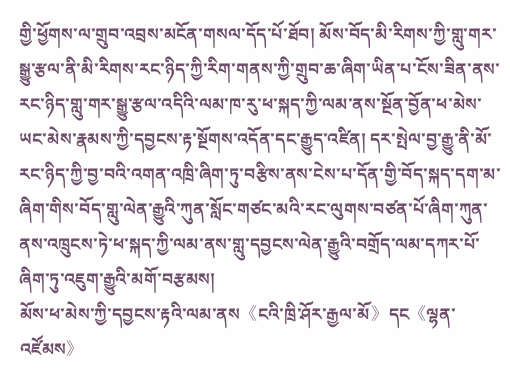གྱི་ཕྱོགས་ལ་གྲུབ་འབྲས་མངོན་གསལ་དོད་པོ་ཐོབ། མོས་བོད་མི་རིགས་ཀྱི་གླུ་གར་སྒྱུ་རྩལ་ནི་མི་རིགས་རང་ཉིད་ཀྱི་རིག་གནས་ཀྱི་གྲུབ་ཆ་ཞིག་ཡིན་པ་ངོས་ཟིན་ནས་རང་ཉིད་གླུ་གར་སྒྱུ་རྩལ་འདིའི་ལམ་ཁ་རུ་ཕ་སྐད་ཀྱི་ལམ་ནས་སྔོན་བྱོན་ཕ་མེས་ཡང་མེས་རྣམས་ཀྱི་དབྱངས་རྟ་སྔོགས་འདོན་དང་རྒྱུད་འཛིན། དར་སྤེལ་བྱ་རྒྱུ་ནི་མོ་རང་ཉིད་ཀྱི་བྱ་བའི་འགན་འཁྲི་ཞིག་ཏུ་བརྩིས་ནས་ངེས་པ་དོན་གྱི་བོད་སྐད་དག་མ་ཞིག་གིས་བོད་གླུ་ལེན་རྒྱུའི་ཀུན་སློང་གཙང་མའི་རང་ལུགས་བཙན་པོ་ཞིག་ཀུན་ནས་འཁྲུངས་ཏེ་ཕ་སྐད་ཀྱི་ལམ་ནས་གླུ་དབྱངས་ལེན་རྒྱུའི་བགྲོད་ལམ་དཀར་པོ་ཞིག་ཏུ་འཇུག་རྒྱུའི་མགོ་བརྩམས།
མོས་ཕ་མེས་ཀྱི་དབྱངས་རྟའི་ལམ་ནས《ངའི་ཁྲི་ཤོར་རྒྱལ་མོ》དང《ལྷན་འཛོམས》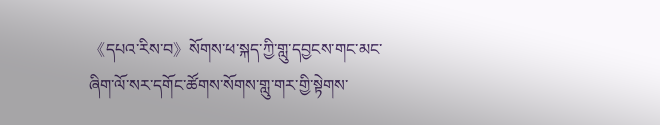《དཔའ་རིས་བ》སོགས་ཕ་སྐད་ཀྱི་གླུ་དབྱངས་གང་མང་ཞིག་ལོ་སར་དགོང་ཚོགས་སོགས་གླུ་གར་གྱི་སྟེགས་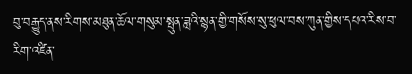བུ་བརྒྱུད་ནས་རིགས་མཐུན་ཆོལ་གསུམ་སྤུན་ཟླའི་སྙན་གྱི་གསོས་སུ་ཕུལ་བས་ཀུན་གྱིས་དཔའ་རིས་བ་རིག་འཛིན་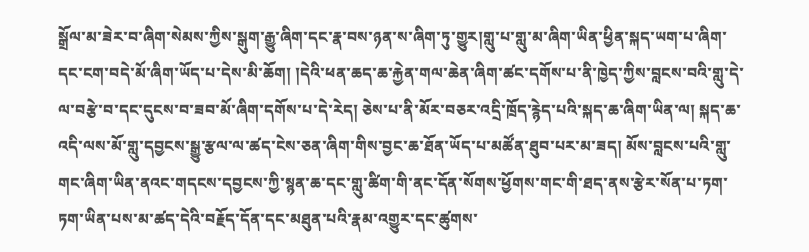སྒྲོལ་མ་ཟེར་བ་ཞིག་སེམས་ཀྱིས་སྒུག་རྒྱུ་ཞིག་དང་རྣ་བས་ཉན་ས་ཞིག་ཏུ་གྱུར།གླུ་པ་གླུ་མ་ཞིག་ཡིན་ཕྱིན་སྐད་ཡག་པ་ཞིག་དང་ངག་བདེ་མོ་ཞིག་ཡོད་པ་དེས་མི་ཆོག། །དེའི་ཕན་ཆད་ཆ་རྐྱེན་གལ་ཆེན་ཞིག་ཚང་དགོས་པ་ནི་ཁྱེད་ཀྱིས་བླངས་བའི་གླུ་དེ་ལ་བརྩེ་བ་དང་དུངས་བ་ཟབ་མོ་ཞིག་དགོས་པ་དེ་རེད། ཅེས་པ་ནི་མོར་བཅར་འདྲི་ཁྲོད་རྙེད་པའི་སྐད་ཆ་ཞིག་ཡིན་ལ། སྐད་ཆ་འདི་ལས་མོ་གླུ་དབྱངས་སྒྱུ་རྩལ་ལ་ཚད་ངེས་ཅན་ཞིག་གིས་བྱང་ཆ་ཐོན་ཡོད་པ་མཚོན་ཐུབ་པར་མ་ཟད། མོས་བླངས་པའི་གླུ་གང་ཞིག་ཡིན་ནའང་གདངས་དབྱངས་ཀྱི་སྙན་ཆ་དང་གླུ་ཚིག་གི་ནང་དོན་སོགས་ཕྱོགས་གང་གི་ཐད་ནས་རྩེར་སོན་པ་ཏག་ཏག་ཡིན་པས་མ་ཚད་དེའི་བརྗོད་དོན་དང་མཐུན་པའི་རྣམ་འགྱུར་དང་ཚུགས་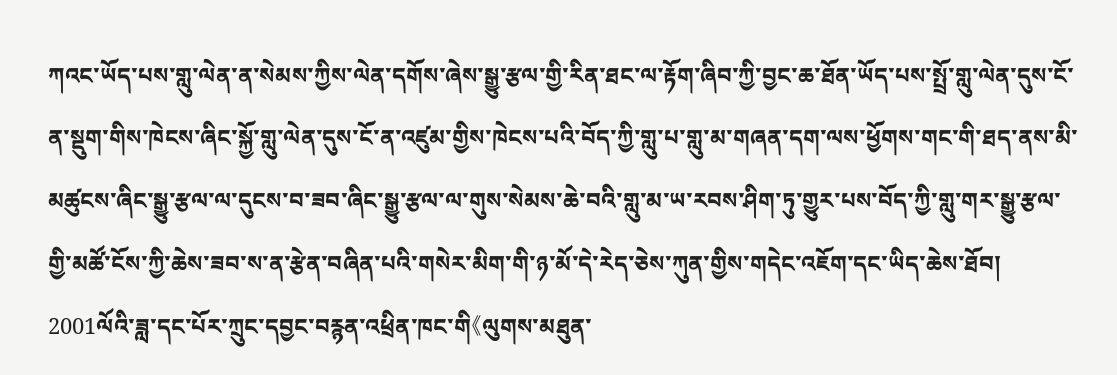ཀའང་ཡོད་པས་གླུ་ལེན་ན་སེམས་ཀྱིས་ལེན་དགོས་ཞེས་སྒྱུ་རྩལ་གྱི་རིན་ཐང་ལ་རྟོག་ཞིབ་ཀྱི་བྱང་ཆ་ཐོན་ཡོད་པས་སྤྲོ་གླུ་ལེན་དུས་ངོ་ན་སྡུག་གིས་ཁེངས་ཞིང་སྐྱོ་གླུ་ལེན་དུས་ངོ་ན་འཛུམ་གྱིས་ཁེངས་པའི་བོད་ཀྱི་གླུ་པ་གླུ་མ་གཞན་དག་ལས་ཕྱོགས་གང་གི་ཐད་ནས་མི་མཚུངས་ཞིང་སྒྱུ་རྩལ་ལ་དུངས་བ་ཟབ་ཞིང་སྒྱུ་རྩལ་ལ་གུས་སེམས་ཆེ་བའི་གླུ་མ་ཡ་རབས་ཤིག་ཏུ་གྱུར་པས་བོད་ཀྱི་གླུ་གར་སྒྱུ་རྩལ་གྱི་མཚོ་ངོས་ཀྱི་ཆེས་ཟབ་ས་ན་རྩེན་བཞིན་པའི་གསེར་མིག་གི་ཉ་མོ་དེ་རེད་ཅེས་ཀུན་གྱིས་གདེང་འཇོག་དང་ཡིད་ཆེས་ཐོབ། 2001ལོའི་ཟླ་དང་པོར་ཀྲུང་དབྱང་བརྙན་འཕྲིན་ཁང་གི《ལུགས་མཐུན་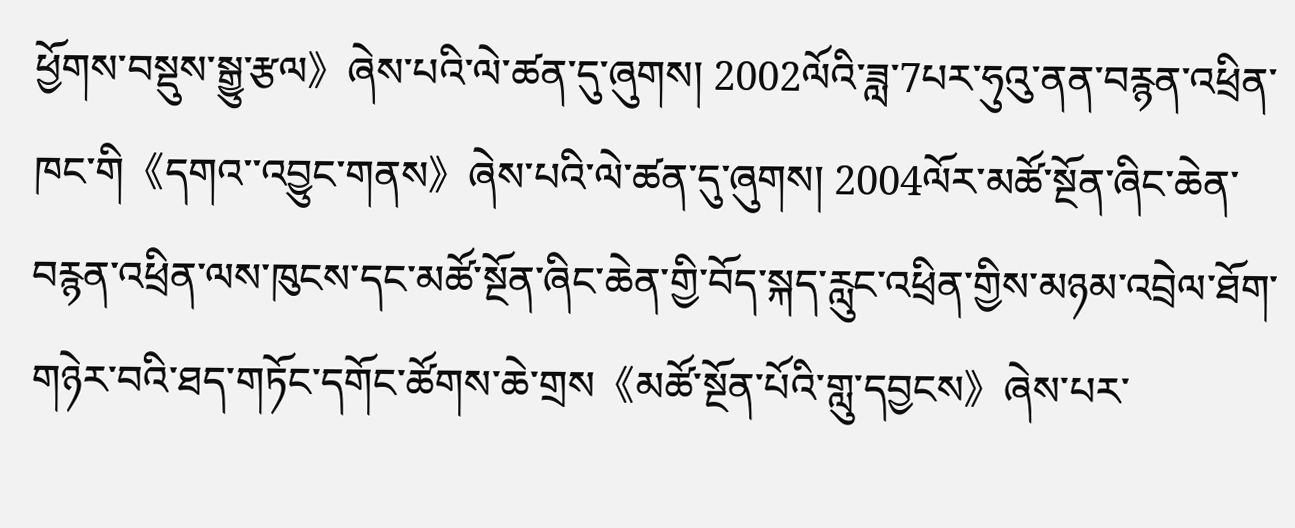ཕྱོགས་བསྡུས་སྒྱུ་རྩལ》ཞེས་པའི་ལེ་ཚན་དུ་ཞུགས། 2002ལོའི་ཟླ་7པར་ཧུའུ་ནན་བརྙན་འཕྲིན་ཁང་གི《དགའ་་འབྱུང་གནས》ཞེས་པའི་ལེ་ཚན་དུ་ཞུགས། 2004ལོར་མཚོ་སྔོན་ཞིང་ཆེན་བརྙན་འཕྲིན་ལས་ཁུངས་དང་མཚོ་སྔོན་ཞིང་ཆེན་གྱི་བོད་སྐད་རླུང་འཕྲིན་གྱིས་མཉམ་འབྲེལ་ཐོག་གཉེར་བའི་ཐད་གཏོང་དགོང་ཚོགས་ཆེ་གྲས《མཚོ་སྔོན་པོའི་གླུ་དབྱངས》ཞེས་པར་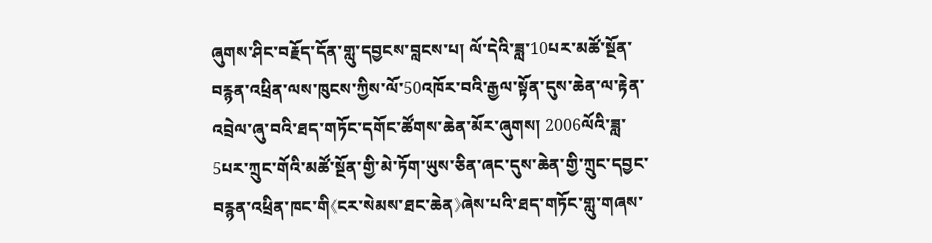ཞུགས་ཤིང་བརྗོད་དོན་གླུ་དབྱངས་བླངས་པ། ལོ་དེའི་ཟླ་10པར་མཚོ་སྔོན་བརྙན་འཕྲིན་ལས་ཁུངས་ཀྱིས་ལོ་50འཁོར་བའི་རྒྱལ་སྟོན་དུས་ཆེན་ལ་རྟེན་འབྲེལ་ཞུ་བའི་ཐད་གཏོང་དགོང་ཚོགས་ཆེན་མོར་ཞུགས། 2006ལོའི་ཟླ་5པར་ཀྲུང་གོའི་མཚོ་སྔོན་གྱི་མེ་ཏོག་ཡུས་ཅིན་ཞང་དུས་ཆེན་གྱི་ཀྲུང་དབྱང་བརྙན་འཕྲིན་ཁང་གི《ངར་སེམས་ཐང་ཆེན》ཞེས་པའི་ཐད་གཏོང་གླུ་གཞས་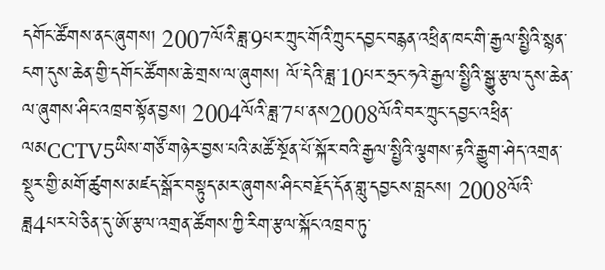དགོང་ཚོགས་ནང་ཞུགས། 2007ལོའི་ཟླ་9པར་ཀྲུང་གོའི་ཀྲུང་དབྱང་བརྙན་འཕྲིན་ཁང་གི་རྒྱལ་སྤྱིའི་སྙན་ངག་དུས་ཆེན་གྱི་དགོང་ཚོགས་ཆེ་གྲས་ལ་ཞུགས། ལོ་དེའི་ཟླ་10པར་ཧྲང་ཧའེ་རྒྱལ་སྤྱིའི་སྒྱུ་རྩལ་དུས་ཆེན་ལ་ཞུགས་ཤིང་འཁྲབ་སྟོན་བྱས། 2004ལོའི་ཟླ་7པ་ནས2008ལོའི་བར་ཀྲུང་དབྱང་འཕྲིན་ལམCCTV5ཡིས་གཙོ་གཉེར་བྱས་པའི་མཚོ་སྔོན་པོ་སྐོར་བའི་རྒྱལ་སྤྱིའི་ལྕགས་རྟའི་རྒྱུག་ཤེད་འགྲན་སྡུར་གྱི་མགོ་ཚུགས་མཛད་སྒོར་བསྟུད་མར་ཞུགས་ཤིང་བརྗོད་དོན་གླུ་དབྱངས་བླངས། 2008ལོའི་ཟླ4པར་པེ་ཅིན་དུ་ཨོ་རྩལ་འགྲན་ཚོགས་ཀྱི་རིག་རྩལ་སྐོང་འཁྲབ་ཏུ་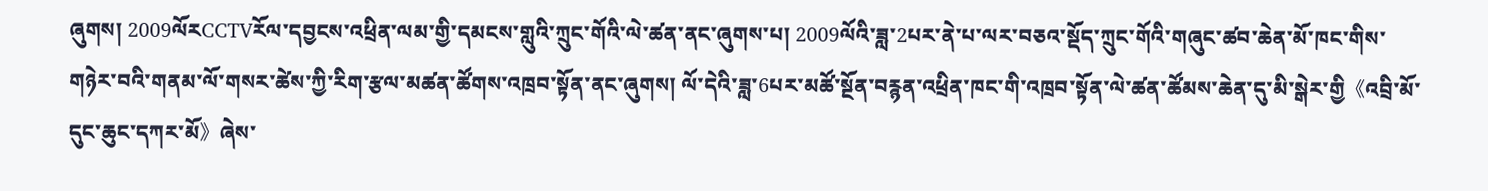ཞུགས། 2009ལོརCCTVརོལ་དབྱངས་འཕྲིན་ལམ་གྱི་དམངས་གླུའི་ཀྲུང་གོའི་ལེ་ཚན་ནང་ཞུགས་པ། 2009ལོའི་ཟླ་2པར་ནེ་པ་ལར་བཅའ་སྡོད་ཀྲུང་གོའི་གཞུང་ཚབ་ཆེན་མོ་ཁང་གིས་གཉེར་བའི་གནམ་ལོ་གསར་ཚེས་ཀྱི་རིག་རྩལ་མཚན་ཚོགས་འཁྲབ་སྟོན་ནང་ཞུགས། ལོ་དེའི་ཟླ་6པར་མཚོ་སྔོན་བརྙན་འཕྲིན་ཁང་གི་འཁྲབ་སྟོན་ལེ་ཚན་ཚོམས་ཆེན་དུ་མི་སྒེར་གྱི《འབྲི་མོ་དུང་ཆུང་དཀར་མོ》ཞེས་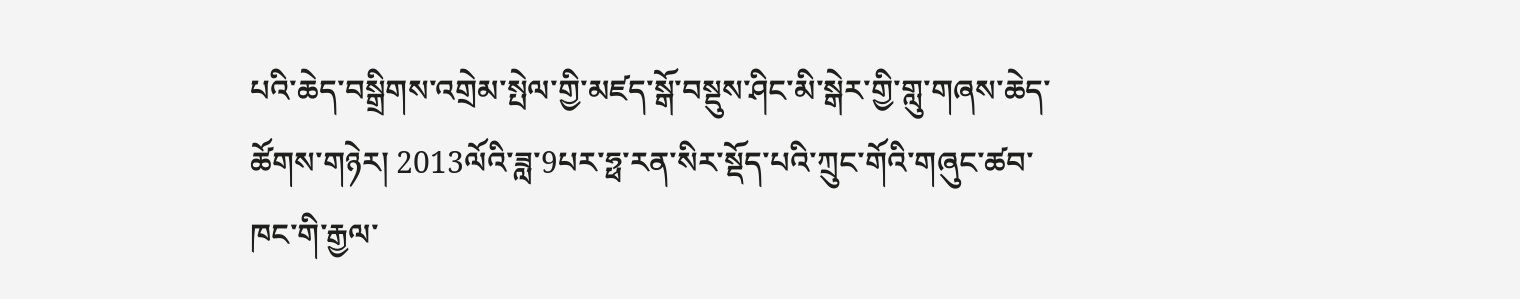པའི་ཆེད་བསྒྲིགས་འགྲེམ་སྤེལ་གྱི་མཛད་སྒོ་བསྡུས་ཤིང་མི་སྒེར་གྱི་གླུ་གཞས་ཆེད་ཚོགས་གཉེར། 2013ལོའི་ཟླ་9པར་ཧྥ་རན་སིར་སྡོད་པའི་ཀྲུང་གོའི་གཞུང་ཚབ་ཁང་གི་རྒྱལ་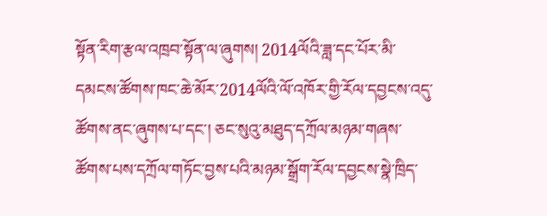སྟོན་རིག་རྩལ་འཁྲབ་སྟོན་ལ་ཞུགས། 2014ལོའི་ཟླ་དང་པོར་མི་དམངས་ཚོགས་ཁང་ཆེ་མོར་2014ལོའི་ལོ་འཁོར་གྱི་རོལ་དབྱངས་འདུ་ཚོགས་ནང་ཞུགས་པ་དང་། ཅང་སུའུ་མཐུད་དཀྲོལ་མཉམ་གཞས་ཚོགས་པས་དཀྲོལ་གཏོང་བྱས་པའི་མཉམ་སྒྲོག་རོལ་དབྱངས་སྣེ་ཁྲིད་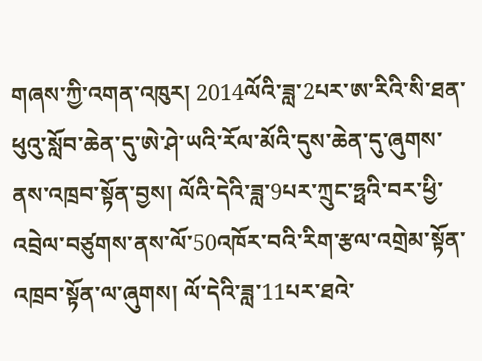གཞས་ཀྱི་འགན་འཁུར། 2014ལོའི་ཟླ་2པར་ཨ་རིའི་སི་ཐན་ཕུའུ་སློབ་ཆེན་དུ་ཨེ་ཤེ་ཡའི་རོལ་མོའི་དུས་ཆེན་དུ་ཞུགས་ནས་འཁྲབ་སྟོན་བྱས། ལོའི་དེའི་ཟླ་9པར་ཀྲུང་ཧྥའི་བར་ཕྱི་འབྲེལ་བཙུགས་ནས་ལོ་50འཁོར་བའི་རིག་རྩལ་འགྲེམ་སྟོན་འཁྲབ་སྟོན་ལ་ཞུགས། ལོ་དེའི་ཟླ་11པར་ཐའེ་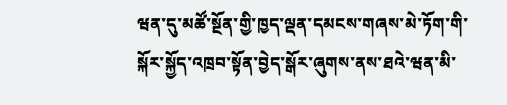ཝན་དུ་མཚོ་སྔོན་གྱི་ཁྱད་ལྡན་དམངས་གཞས་མེ་ཏོག་གི་སྐོར་སྐྱོད་འཁྲབ་སྟོན་བྱེད་སྒོར་ཞུགས་ནས་ཐའེ་ཝན་མི་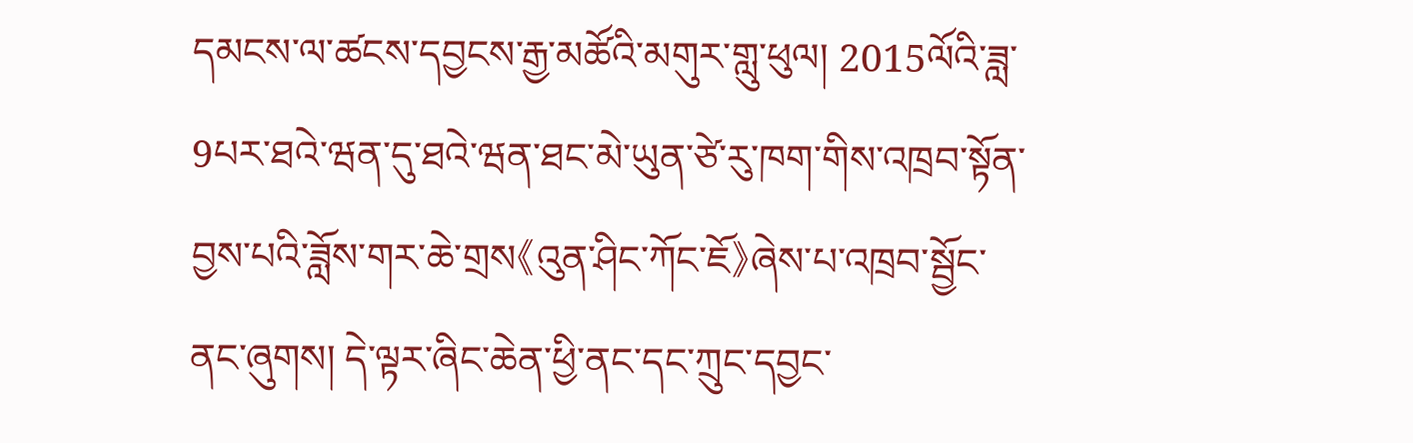དམངས་ལ་ཚངས་དབྱངས་རྒྱ་མཚོའི་མགུར་གླུ་ཕུལ། 2015ལོའི་ཟླ་9པར་ཐའེ་ཝན་དུ་ཐའེ་ཝན་ཐང་མེ་ཡུན་ཙེ་རུ་ཁག་གིས་འཁྲབ་སྟོན་བྱས་པའི་ཟློས་གར་ཆེ་གྲས《འུན་ཤིང་ཀོང་ཇོ》ཞེས་པ་འཁྲབ་སྦྱོང་ནང་ཞུགས། དེ་ལྟར་ཞིང་ཆེན་ཕྱི་ནང་དང་ཀྲུང་དབྱང་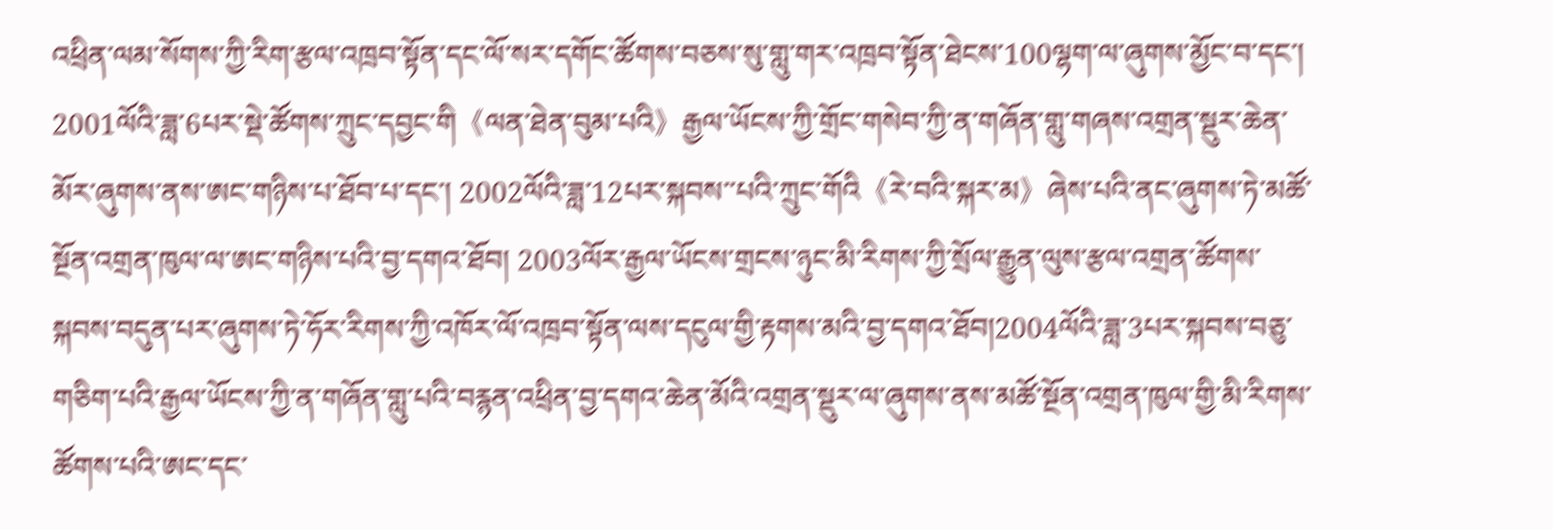འཕྲིན་ལམ་སོགས་ཀྱི་རིག་རྩལ་འཁྲབ་སྟོན་དང་ལོ་སར་དགོང་ཚོགས་བཅས་སུ་གླུ་གར་འཁྲབ་སྟོན་ཐེངས་100ལྷག་ལ་ཞུགས་མྱོང་བ་དང་། 2001ལོའི་ཟླ་6པར་སྡེ་ཚོགས་ཀྲུང་དབྱང་གི《ལན་ཐེན་བུམ་པའི》རྒྱལ་ཡོངས་ཀྱི་གྲོང་གསེབ་ཀྱི་ན་གཞོན་གླུ་གཞས་འགྲན་སྡུར་ཆེན་མོར་ཞུགས་ནས་ཨང་གཉིས་པ་ཐོབ་པ་དང་། 2002ལོའི་ཟླ་12པར་སྐབས་་པའི་ཀྲུང་གོའི《རེ་བའི་སྐར་མ》ཞེས་པའི་ནང་ཞུགས་ཏེ་མཚོ་སྔོན་འགྲན་ཁུལ་ལ་ཨང་གཉིས་པའི་བྱ་དགའ་ཐོབ། 2003ལོར་རྒྱལ་ཡོངས་གྲངས་ཉུང་མི་རིགས་ཀྱི་སྲོལ་རྒྱུན་ལུས་རྩལ་འགྲན་ཚོགས་སྐབས་བདུན་པར་ཞུགས་ཏེ་ཧོར་རིགས་ཀྱི་འཁོར་ལོ་འཁྲབ་སྟོན་ལས་དངུལ་གྱི་རྟགས་མའི་བྱ་དགའ་ཐོབ།2004ལོའི་ཟླ་3པར་སྐབས་བཅུ་གཅིག་པའི་རྒྱལ་ཡོངས་ཀྱི་ན་གཞོན་གླུ་པའི་བརྙན་འཕྲིན་བྱ་དགའ་ཆེན་མོའི་འགྲན་སྡུར་ལ་ཞུགས་ནས་མཚོ་སྔོན་འགྲན་ཁུལ་གྱི་མི་རིགས་ཚོགས་པའི་ཨང་དང་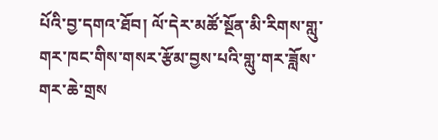པོའི་བྱ་དགའ་ཐོབ། ལོ་དེར་མཚོ་སྔོན་མི་རིགས་གླུ་གར་ཁང་གིས་གསར་རྩོམ་བྱས་པའི་གླུ་གར་ཟློས་གར་ཆེ་གྲས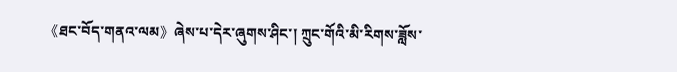《ཐང་བོད་གནའ་ལམ》ཞེས་པ་དེར་ཞུགས་ཤིང་། ཀྲུང་གོའི་མི་རིགས་ཟློས་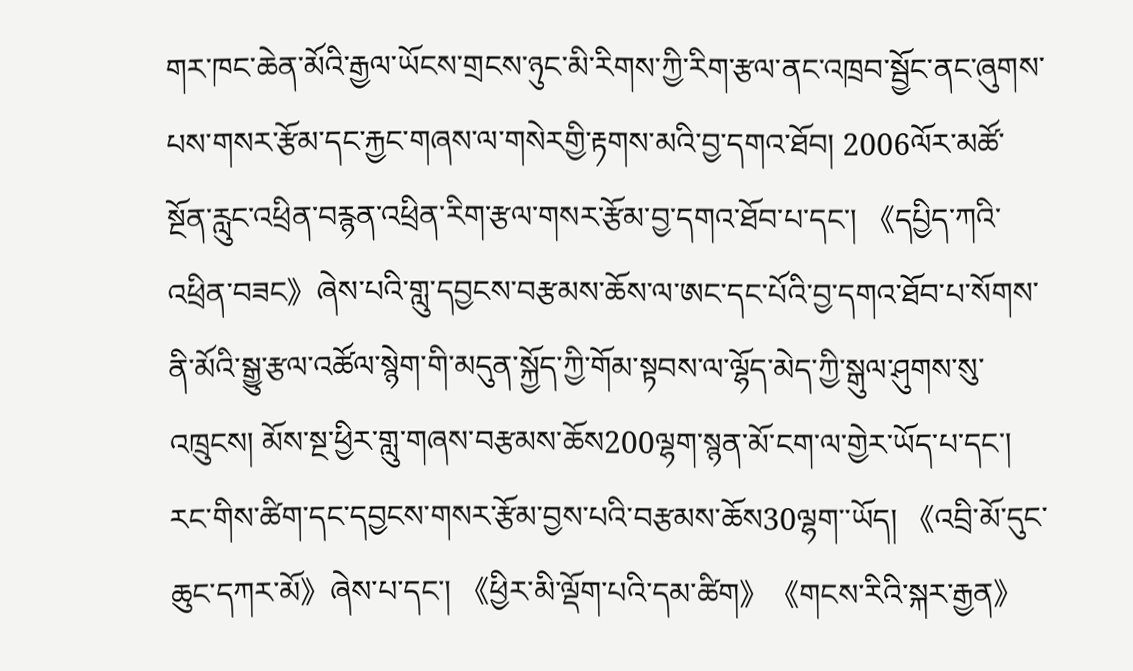གར་ཁང་ཆེན་མོའི་རྒྱལ་ཡོངས་གྲངས་ཉུང་མི་རིགས་ཀྱི་རིག་རྩལ་ནང་འཁྲབ་སྦྱོང་ནང་ཞུགས་པས་གསར་རྩོམ་དང་རྐྱང་གཞས་ལ་གསེརགྱི་རྟགས་མའི་བྱ་དགའ་ཐོབ། 2006ལོར་མཚོ་སྔོན་རླུང་འཕྲིན་བརྙན་འཕྲིན་རིག་རྩལ་གསར་རྩོམ་བྱ་དགའ་ཐོབ་པ་དང་། 《དཔྱིད་ཀའི་འཕྲིན་བཟང》ཞེས་པའི་གླུ་དབྱངས་བརྩམས་ཆོས་ལ་ཨང་དང་པོའི་བྱ་དགའ་ཐོབ་པ་སོགས་ནི་མོའི་སྒྱུ་རྩལ་འཚོལ་སྙེག་གི་མདུན་སྐྱོད་ཀྱི་གོམ་སྟབས་ལ་ལྷོད་མེད་ཀྱི་སྒུལ་ཤུགས་སུ་འཁྲུངས། མོས་སྔ་ཕྱིར་གླུ་གཞས་བརྩམས་ཆོས200ལྷག་སྙན་མོ་ངག་ལ་གྱེར་ཡོད་པ་དང་། རང་གིས་ཚིག་དང་དབྱངས་གསར་རྩོམ་བྱས་པའི་བརྩམས་ཆོས30ལྷག་་ཡོད། 《འབྲི་མོ་དུང་ཆུང་དཀར་མོ》ཞེས་པ་དང་། 《ཕྱིར་མི་ལྡོག་པའི་དམ་ཚིག》《གངས་རིའི་སྐར་རྒྱན》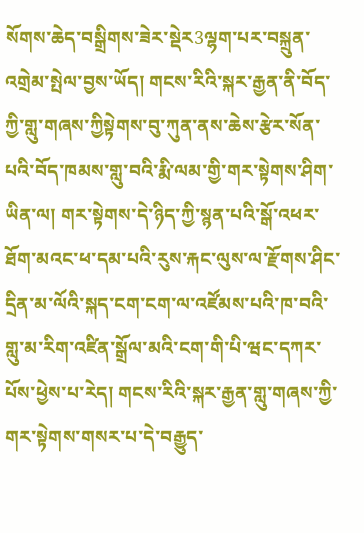སོགས་ཆེད་བསྒྲིགས་ཟེར་སྡེར3ལྷག་པར་བསྐྲུན་འགྲེམ་སྤེལ་བྱས་ཡོད། གངས་རིའི་སྐར་རྒྱན་ནི་བོད་ཀྱི་གླུ་གཞས་ཀྱིསྟེགས་བུ་ཀུན་ནས་ཆེས་རྩེར་སོན་པའི་བོད་ཁམས་གླུ་བའི་རྨི་ལམ་གྱི་གར་སྟེགས་ཤིག་ཡིན་ལ། གར་སྟེགས་དེ་ཉིད་ཀྱི་སྙན་པའི་སྒོ་འཕར་ཐོག་མའང་ཕ་དམ་པའི་རུས་རྐང་ལུས་ལ་རྫོགས་ཤིང་དྲིན་མ་ལོའི་སྐད་ངག་ངག་ལ་འཛོམས་པའི་ཁ་བའི་གླུ་མ་རིག་འཛིན་སྒྲོལ་མའི་ངག་གི་པི་ཝང་དཀར་པོས་ཕྱེས་པ་རེད། གངས་རིའི་སྐར་རྒྱན་གླུ་གཞས་ཀྱི་གར་སྟེགས་གསར་པ་དེ་བརྒྱུད་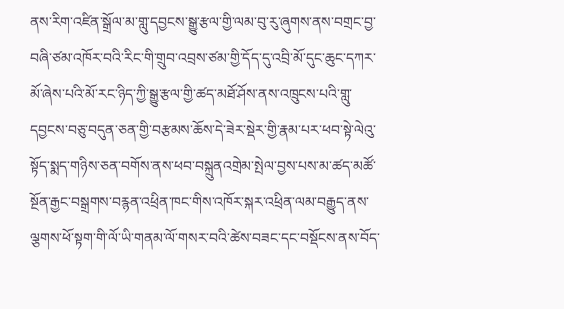ནས་རིག་འཛིན་སྒྲོལ་མ་གླུ་དབྱངས་སྒྱུ་རྩལ་གྱི་ལམ་བུ་རུ་ཞུགས་ནས་བགྲང་བྱ་བཞི་ཙམ་འཁོར་བའི་རིང་གི་གྲུབ་འབྲས་ཙམ་གྱི་དོད་དུ་འབྲི་མོ་དུང་ཆུང་དཀར་མོ་ཞེས་པའི་མོ་རང་ཉིད་ཀྱི་སྒྱུ་རྩལ་གྱི་ཚད་མཐོ་ཤོས་ནས་འཁྲུངས་པའི་གླུ་དབྱངས་བཅུ་བདུན་ཅན་གྱི་བརྩམས་ཆོས་དེ་ཟེར་སྡེར་གྱི་རྣམ་པར་ཕབ་སྟེ་ལེའུ་སྟོད་སྨད་གཉིས་ཅན་བགོས་ནས་ཕབ་བསྐྲུནའགྲེམ་སྤེལ་བྱས་པས་མ་ཚད་མཚོ་སྔོན་རྒྱང་བསྒྲགས་བརྙན་འཕྲིན་ཁང་གིས་འཁོར་སྐར་འཕྲིན་ལམ་བརྒྱུད་ནས་ལྕགས་ཕོ་སྟག་གི་ལོ་ཡི་གནམ་ལོ་གསར་བའི་ཚེས་བཟང་དང་བསྡོངས་ནས་བོད་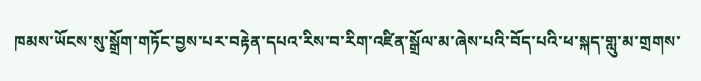ཁམས་ཡོངས་སུ་སྒྲོག་གཏོང་བྱས་པར་བརྟེན་དཔའ་རིས་བ་རིག་འཛིན་སྒྲོལ་མ་ཞེས་པའི་བོད་པའི་ཕ་སྐད་གླུ་མ་གྲགས་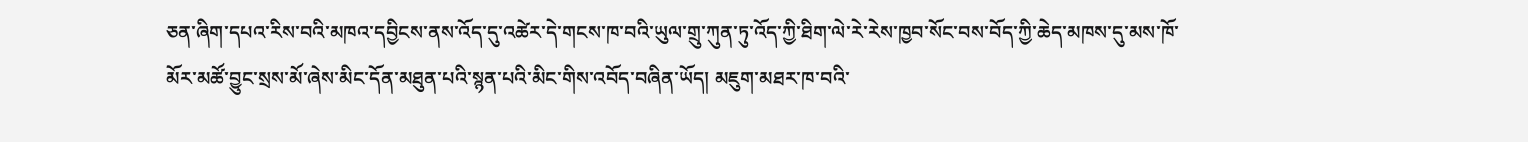ཅན་ཞིག་དཔའ་རིས་བའི་མཁའ་དབྱིངས་ནས་འོད་དུ་འཚེར་དེ་གངས་ཁ་བའི་ཡུལ་གྲུ་ཀུན་ཏུ་འོད་ཀྱི་ཐིག་ལེ་རེ་རེས་ཁྱབ་སོང་བས་བོད་ཀྱི་ཆེད་མཁས་དུ་མས་ཁོ་མོར་མཚོ་བྱུང་སྲས་མོ་ཞེས་མིང་དོན་མཐུན་པའི་སྙན་པའི་མིང་གིས་འབོད་བཞིན་ཡོད། མཇུག་མཐར་ཁ་བའི་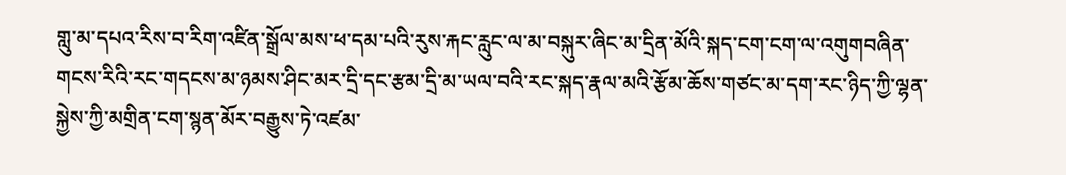གླུ་མ་དཔའ་རིས་བ་རིག་འཛིན་སྒྲོལ་མས་ཕ་དམ་པའི་རུས་རྐང་རླུང་ལ་མ་བསྐུར་ཞིང་མ་དྲིན་མོའི་སྐད་ངག་ངག་ལ་འགུགབཞིན་གངས་རིའི་རང་གདངས་མ་ཉམས་ཤིང་མར་དྲི་དང་རྩམ་དྲི་མ་ཡལ་བའི་རང་སྐད་རྣལ་མའི་རྩོམ་ཆོས་གཙང་མ་དག་རང་ཉིད་ཀྱི་ལྷན་སྐྱེས་ཀྱི་མགྲིན་ངག་སྙན་མོར་བརྒྱུས་ཏེ་འཛམ་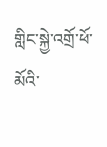གླིང་སྐྱེ་འགྲོ་ཕོ་མོའི་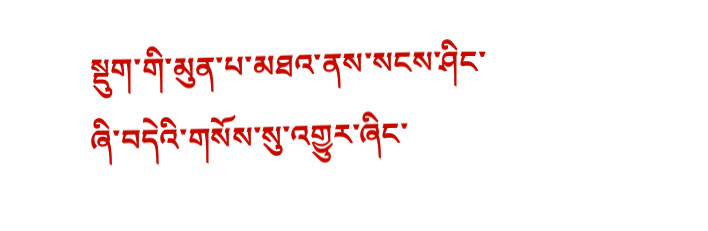སྡུག་གི་མུན་པ་མཐའ་ནས་སངས་ཤིང་ཞི་བདེའི་གསོས་སུ་འགྱུར་ཞིང་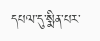དཔལ་དུ་སྨིན་པར་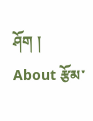ཤོག །
About རྩོམ་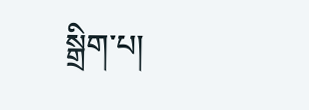སྒྲིག་པ།